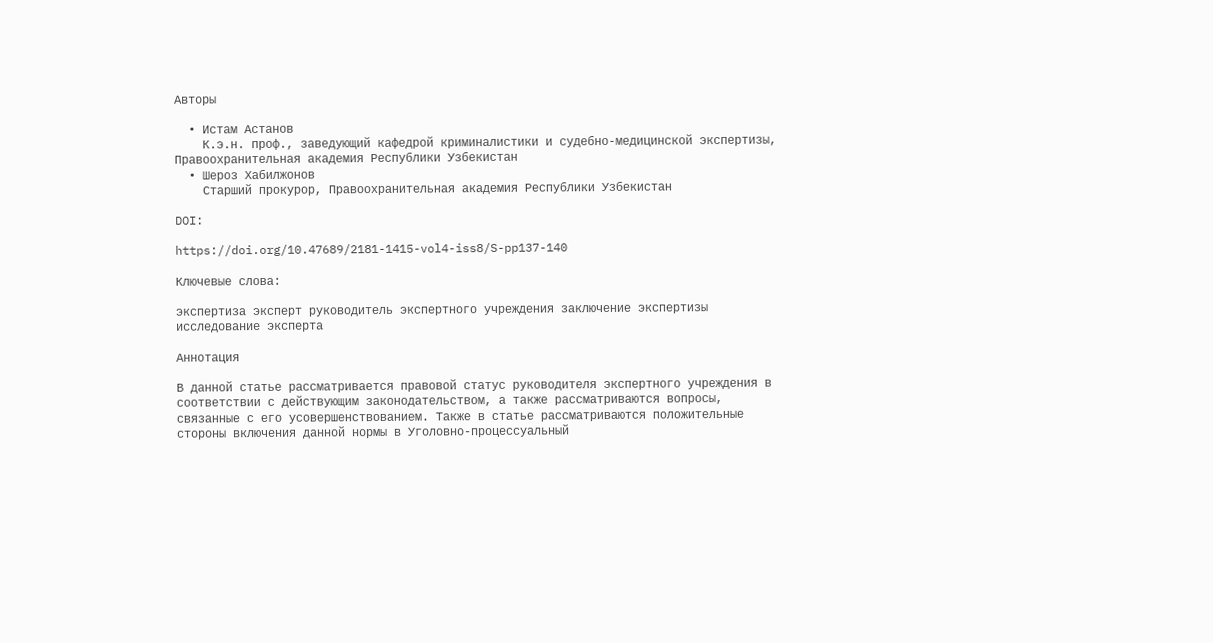Авторы

  • Истам Астанов
    К.э.н. проф., заведующий кафедрой криминалистики и судебно-медицинской экспертизы, Правоохранительная академия Республики Узбекистан
  • Шероз Хабилжонов
    Старший прокурор, Правоохранительная академия Республики Узбекистан

DOI:

https://doi.org/10.47689/2181-1415-vol4-iss8/S-pp137-140

Ключевые слова:

экспертиза эксперт руководитель экспертного учреждения заключение экспертизы исследование эксперта

Аннотация

В данной статье рассматривается правовой статус руководителя экспертного учреждения в соответствии с действующим законодательством, а также рассматриваются вопросы, связанные с его усовершенствованием. Также в статье рассматриваются положительные стороны включения данной нормы в Уголовно-процессуальный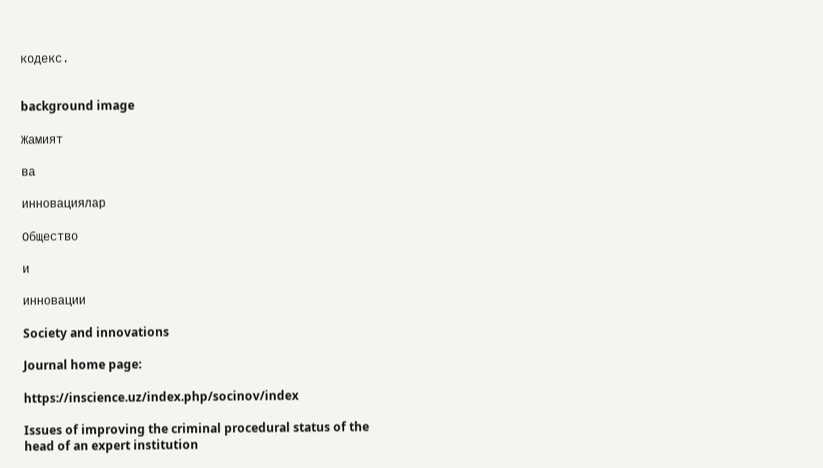кодекс.


background image

Жамият

ва

инновациялар

Общество

и

инновации

Society and innovations

Journal home page:

https://inscience.uz/index.php/socinov/index

Issues of improving the criminal procedural status of the
head of an expert institution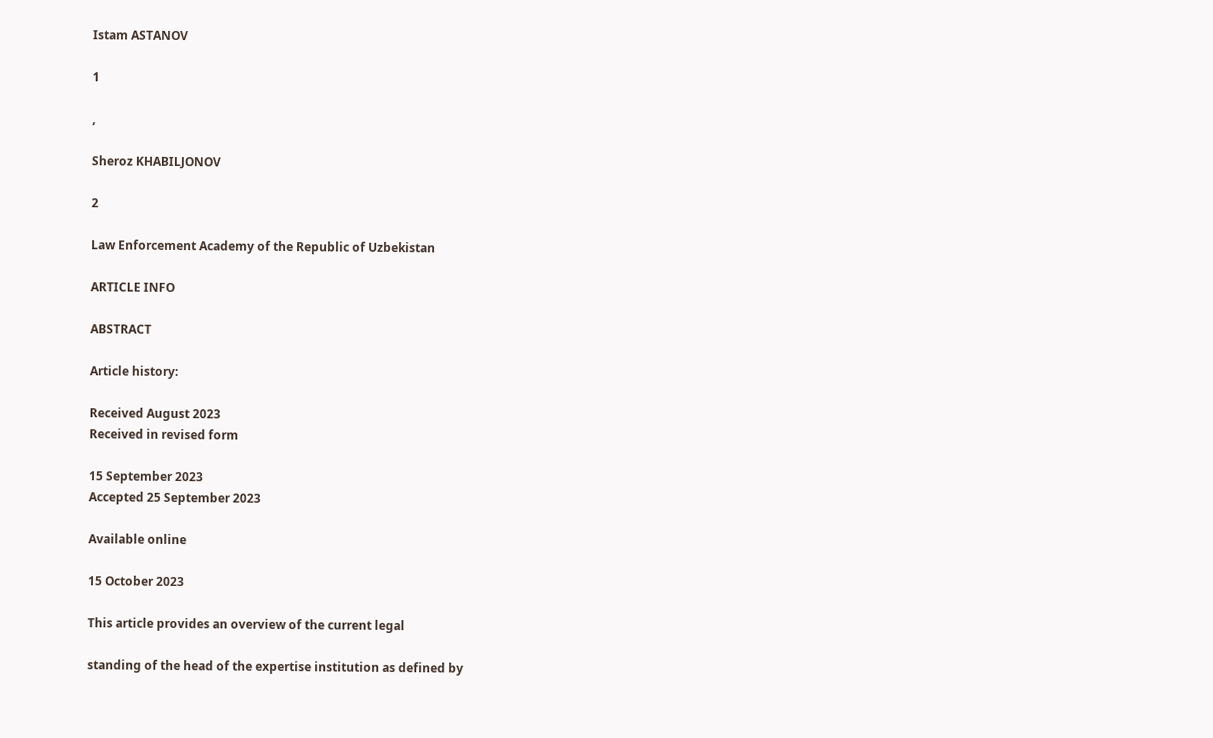Istam ASTANOV

1

,

Sheroz KHABILJONOV

2

Law Enforcement Academy of the Republic of Uzbekistan

ARTICLE INFO

ABSTRACT

Article history:

Received August 2023
Received in revised form

15 September 2023
Accepted 25 September 2023

Available online

15 October 2023

This article provides an overview of the current legal

standing of the head of the expertise institution as defined by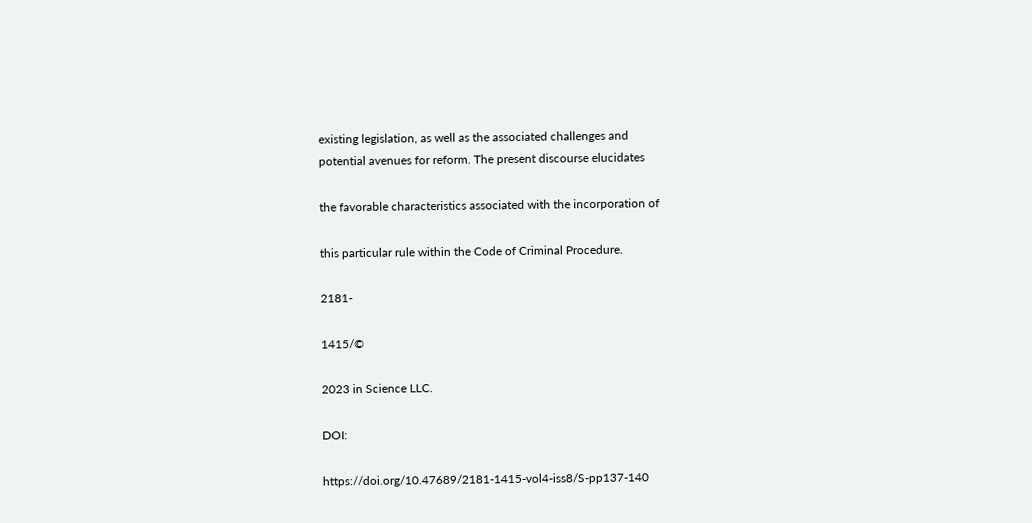existing legislation, as well as the associated challenges and
potential avenues for reform. The present discourse elucidates

the favorable characteristics associated with the incorporation of

this particular rule within the Code of Criminal Procedure.

2181-

1415/©

2023 in Science LLC.

DOI:

https://doi.org/10.47689/2181-1415-vol4-iss8/S-pp137-140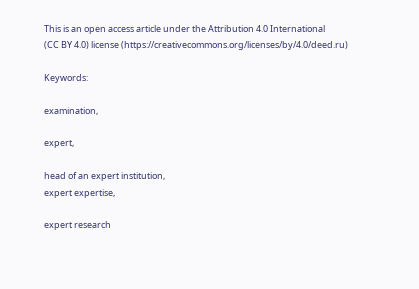This is an open access article under the Attribution 4.0 International
(CC BY 4.0) license (https://creativecommons.org/licenses/by/4.0/deed.ru)

Keywords:

examination,

expert,

head of an expert institution,
expert expertise,

expert research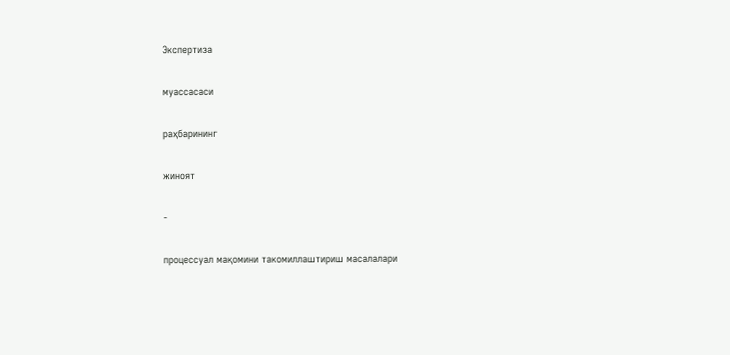Экспертиза

муассасаси

раҳбарининг

жиноят

-

процессуал мақомини такомиллаштириш масалалари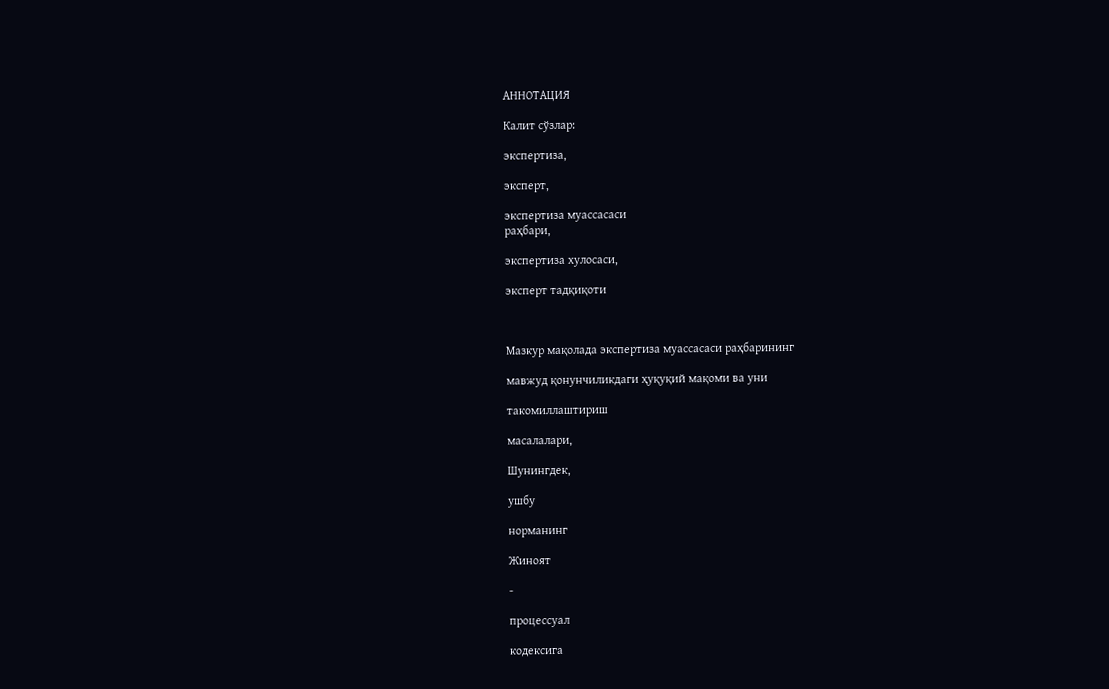АННОТАЦИЯ

Калит сўзлар:

экспертиза,

эксперт,

экспертиза муассасаси
раҳбари,

экспертиза хулосаси,

эксперт тадқиқоти



Мазкур мақолада экспертиза муассасаси раҳбарининг

мавжуд қонунчиликдаги ҳуқуқий мақоми ва уни

такомиллаштириш

масалалари,

Шунингдек,

ушбу

норманинг

Жиноят

-

процессуал

кодексига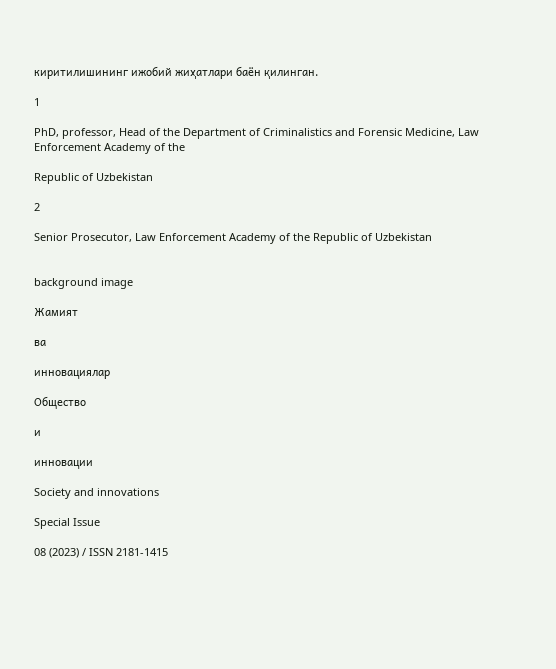киритилишининг ижобий жиҳатлари баён қилинган.

1

PhD, professor, Head of the Department of Criminalistics and Forensic Medicine, Law Enforcement Academy of the

Republic of Uzbekistan

2

Senior Prosecutor, Law Enforcement Academy of the Republic of Uzbekistan


background image

Жамият

ва

инновациялар

Общество

и

инновации

Society and innovations

Special Issue

08 (2023) / ISSN 2181-1415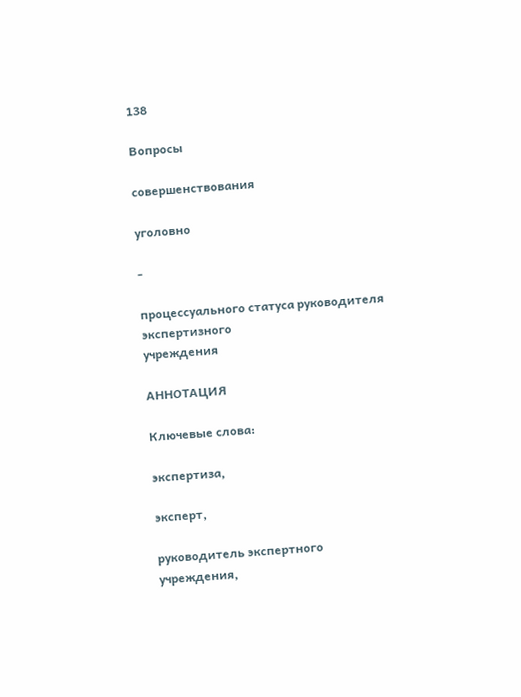138

Вопросы

совершенствования

уголовно

-

процессуального статуса руководителя экспертизного
учреждения

АННОТАЦИЯ

Ключевые слова:

экспертиза,

эксперт,

руководитель экспертного
учреждения,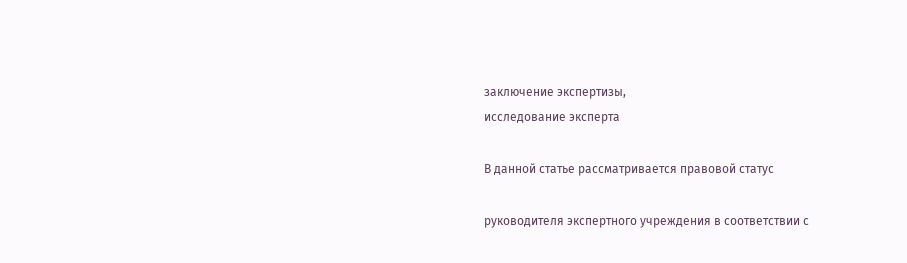заключение экспертизы,
исследование эксперта

В данной статье рассматривается правовой статус

руководителя экспертного учреждения в соответствии с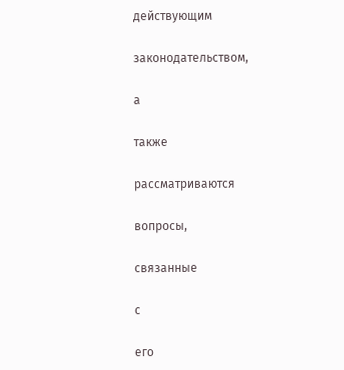действующим

законодательством,

а

также

рассматриваются

вопросы,

связанные

с

его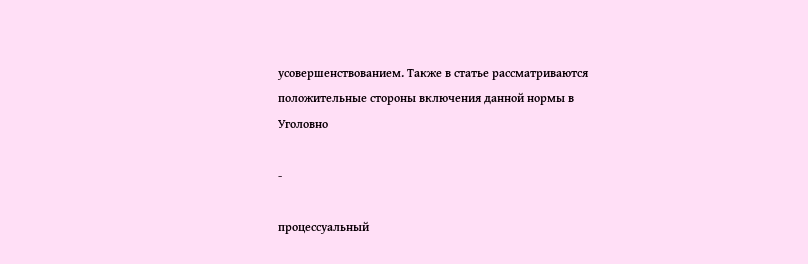усовершенствованием. Также в статье рассматриваются
положительные стороны включения данной нормы в
Уголовно

-

процессуальный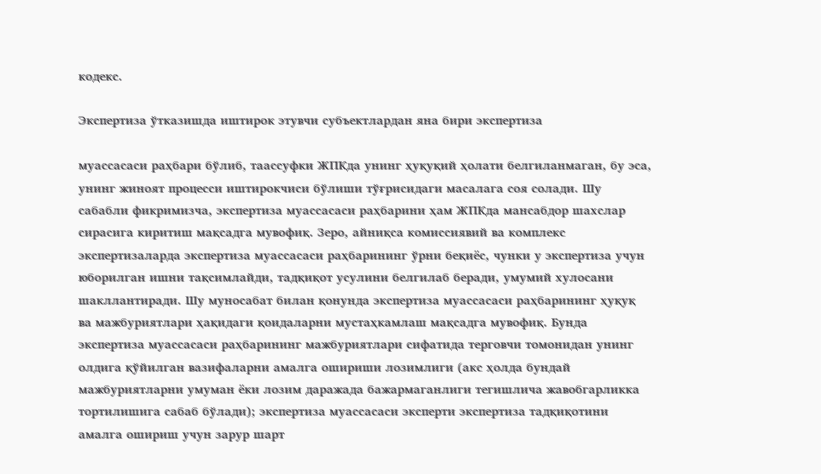кодекс.

Экспертиза ўтказишда иштирок этувчи субъектлардан яна бири экспертиза

муассасаси раҳбари бўлиб, таассуфки ЖПКда унинг ҳуқуқий ҳолати белгиланмаган, бу эса,
унинг жиноят процесси иштирокчиси бўлиши тўғрисидаги масалага соя солади. Шу
сабабли фикримизча, экспертиза муассасаси раҳбарини ҳам ЖПКда мансабдор шахслар
сирасига киритиш мақсадга мувофиқ. Зеро, айниқса комиссиявий ва комплекс
экспертизаларда экспертиза муассасаси раҳбарининг ўрни беқиёс, чунки у экспертиза учун
юборилган ишни тақсимлайди, тадқиқот усулини белгилаб беради, умумий хулосани
шакллантиради. Шу муносабат билан қонунда экспертиза муассасаси раҳбарининг ҳуқуқ
ва мажбуриятлари ҳақидаги қоидаларни мустаҳкамлаш мақсадга мувофиқ. Бунда
экспертиза муассасаси раҳбарининг мажбуриятлари сифатида терговчи томонидан унинг
олдига қўйилган вазифаларни амалга ошириши лозимлиги (акс ҳолда бундай
мажбуриятларни умуман ёки лозим даражада бажармаганлиги тегишлича жавобгарликка
тортилишига сабаб бўлади); экспертиза муассасаси эксперти экспертиза тадқиқотини
амалга ошириш учун зарур шарт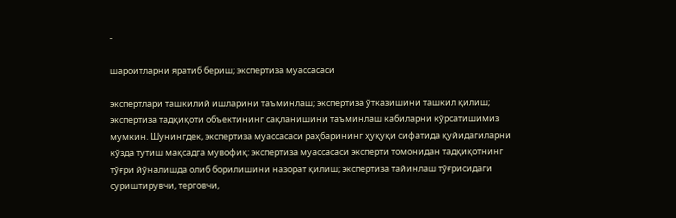-

шароитларни яратиб бериш; экспертиза муассасаси

экспертлари ташкилий ишларини таъминлаш; экспертиза ўтказишини ташкил қилиш;
экспертиза тадқиқоти объектининг сақланишини таъминлаш кабиларни кўрсатишимиз
мумкин. Шунингдек, экспертиза муассасаси раҳбарининг ҳуқуқи сифатида қуйидагиларни
кўзда тутиш мақсадга мувофиқ: экспертиза муассасаси эксперти томонидан тадқиқотнинг
тўғри йўналишда олиб борилишини назорат қилиш; экспертиза тайинлаш тўғрисидаги
суриштирувчи, терговчи,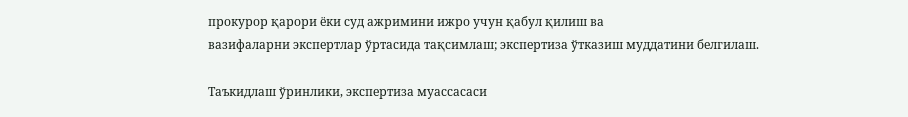прокурор қарори ёки суд ажримини ижро учун қабул қилиш ва
вазифаларни экспертлар ўртасида тақсимлаш; экспертиза ўтказиш муддатини белгилаш.

Таъкидлаш ўринлики, экспертиза муассасаси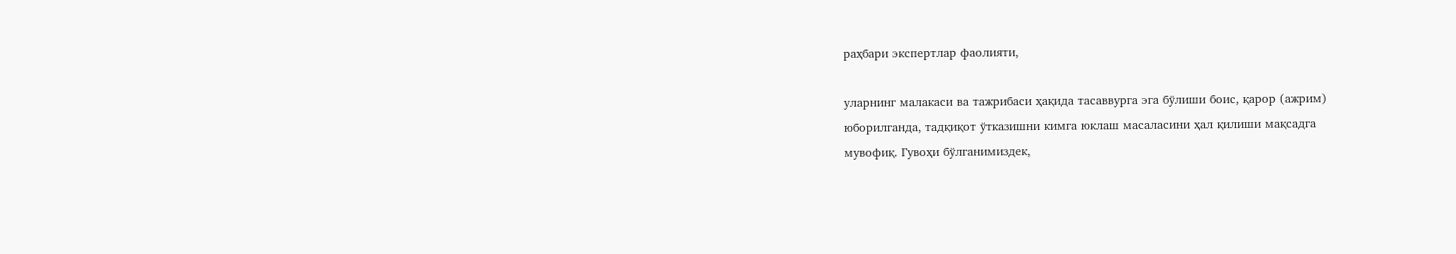раҳбари экспертлар фаолияти,

уларнинг малакаси ва тажрибаси ҳақида тасаввурга эга бўлиши боис, қарор (ажрим)
юборилганда, тадқиқот ўтказишни кимга юклаш масаласини ҳал қилиши мақсадга
мувофиқ. Гувоҳи бўлганимиздек,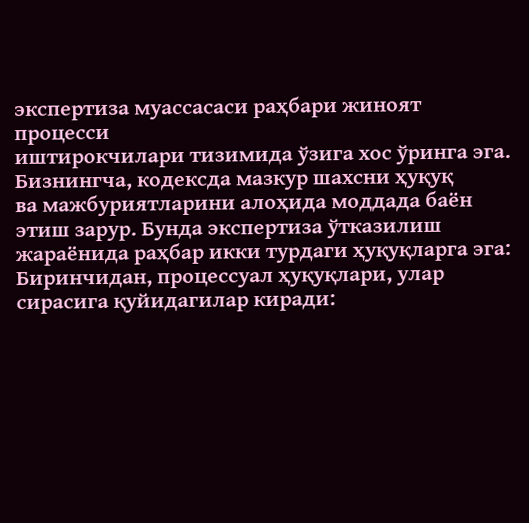экспертиза муассасаси раҳбари жиноят процесси
иштирокчилари тизимида ўзига хос ўринга эга. Бизнингча, кодексда мазкур шахсни ҳуқуқ
ва мажбуриятларини алоҳида моддада баён этиш зарур. Бунда экспертиза ўтказилиш
жараёнида раҳбар икки турдаги ҳуқуқларга эга: Биринчидан, процессуал ҳуқуқлари, улар
сирасига қуйидагилар киради: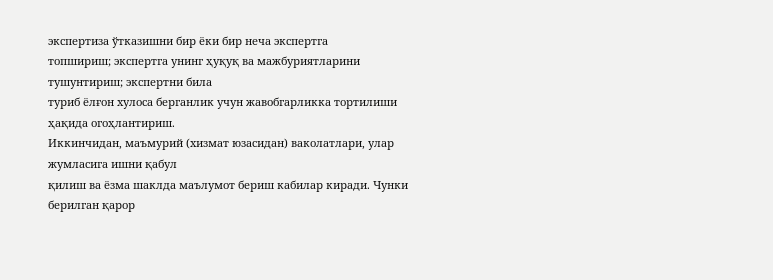экспертиза ўтказишни бир ёки бир неча экспертга
топшириш; экспертга унинг ҳуқуқ ва мажбуриятларини тушунтириш; экспертни била
туриб ёлғон хулоса берганлик учун жавобгарликка тортилиши ҳақида огоҳлантириш.
Иккинчидан, маъмурий (хизмат юзасидан) ваколатлари, улар жумласига ишни қабул
қилиш ва ёзма шаклда маълумот бериш кабилар киради. Чунки берилган қарор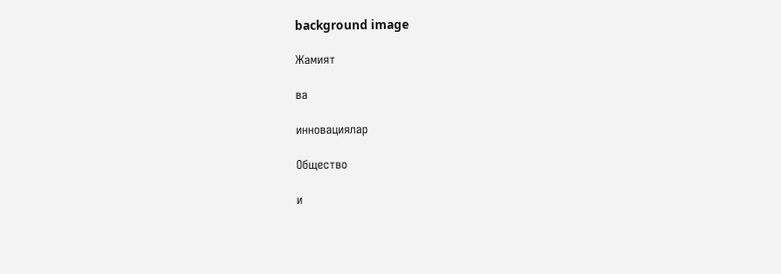background image

Жамият

ва

инновациялар

Общество

и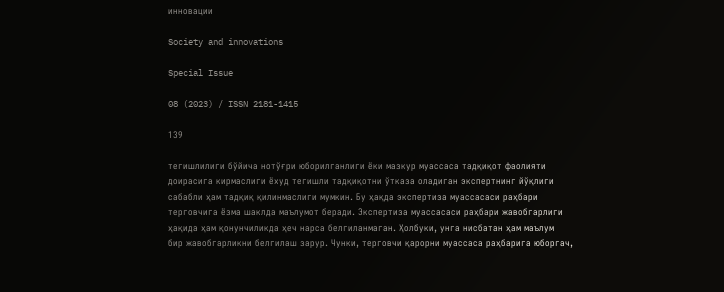инновации

Society and innovations

Special Issue

08 (2023) / ISSN 2181-1415

139

тегишлилиги бўйича нотўғри юборилганлиги ёки мазкур муассаса тадқиқот фаолияти
доирасига кирмаслиги ёхуд тегишли тадқиқотни ўтказа оладиган экспертнинг йўқлиги
сабабли ҳам тадқиқ қилинмаслиги мумкин. Бу ҳақда экспертиза муассасаси раҳбари
терговчига ёзма шаклда маълумот беради. Экспертиза муассасаси раҳбари жавобгарлиги
ҳақида ҳам қонунчиликда ҳеч нарса белгиланмаган. Ҳолбуки, унга нисбатан ҳам маълум
бир жавобгарликни белгилаш зарур. Чунки, терговчи қарорни муассаса раҳбарига юборгач,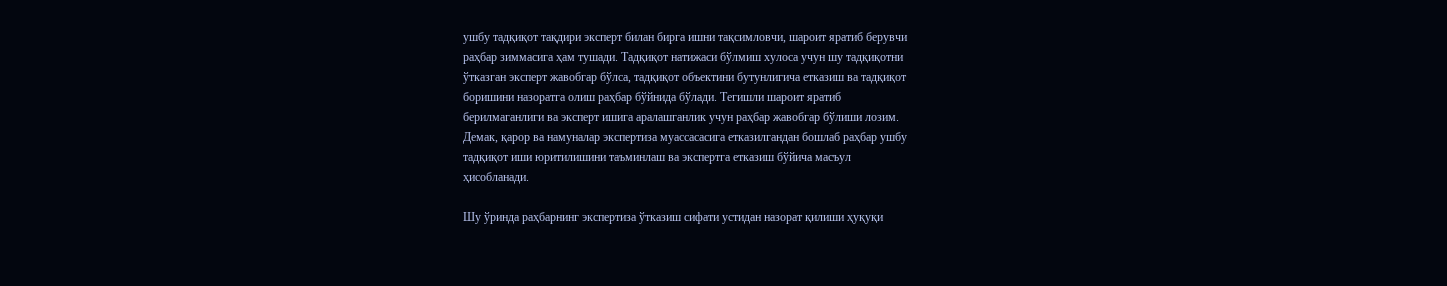ушбу тадқиқот тақдири эксперт билан бирга ишни тақсимловчи, шароит яратиб берувчи
раҳбар зиммасига ҳам тушади. Тадқиқот натижаси бўлмиш хулоса учун шу тадқиқотни
ўтказган эксперт жавобгар бўлса, тадқиқот объектини бутунлигича етказиш ва тадқиқот
боришини назоратга олиш раҳбар бўйнида бўлади. Тегишли шароит яратиб
берилмаганлиги ва эксперт ишига аралашганлик учун раҳбар жавобгар бўлиши лозим.
Демак, қарор ва намуналар экспертиза муассасасига етказилгандан бошлаб раҳбар ушбу
тадқиқот иши юритилишини таъминлаш ва экспертга етказиш бўйича масъул
ҳисобланади.

Шу ўринда раҳбарнинг экспертиза ўтказиш сифати устидан назорат қилиши ҳуқуқи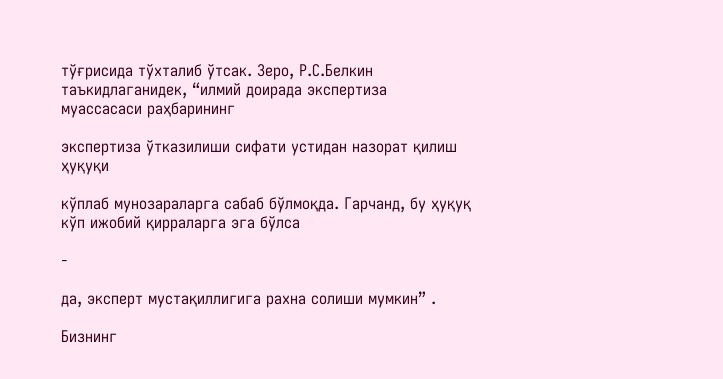тўғрисида тўхталиб ўтсак. Зеро, Р.С.Белкин таъкидлаганидек, “илмий доирада экспертиза
муассасаси раҳбарининг

экспертиза ўтказилиши сифати устидан назорат қилиш ҳуқуқи

кўплаб мунозараларга сабаб бўлмоқда. Гарчанд, бу ҳуқуқ кўп ижобий қирраларга эга бўлса

-

да, эксперт мустақиллигига рахна солиши мумкин” .

Бизнинг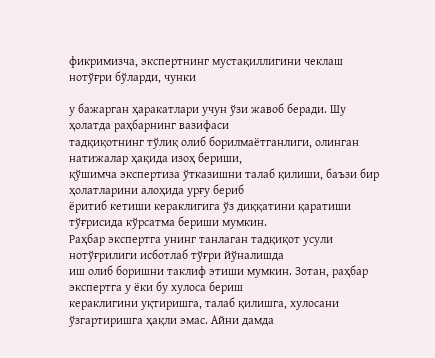фикримизча, экспертнинг мустақиллигини чеклаш нотўғри бўларди, чунки

у бажарган ҳаракатлари учун ўзи жавоб беради. Шу ҳолатда раҳбарнинг вазифаси
тадқиқотнинг тўлиқ олиб борилмаётганлиги, олинган натижалар ҳақида изоҳ бериши,
қўшимча экспертиза ўтказишни талаб қилиши, баъзи бир ҳолатларини алоҳида урғу бериб
ёритиб кетиши кераклигига ўз диққатини қаратиши тўғрисида кўрсатма бериши мумкин.
Раҳбар экспертга унинг танлаган тадқиқот усули нотўғрилиги исботлаб тўғри йўналишда
иш олиб боришни таклиф этиши мумкин. Зотан, раҳбар экспертга у ёки бу хулоса бериш
кераклигини уқтиришга, талаб қилишга, хулосани ўзгартиришга ҳақли эмас. Айни дамда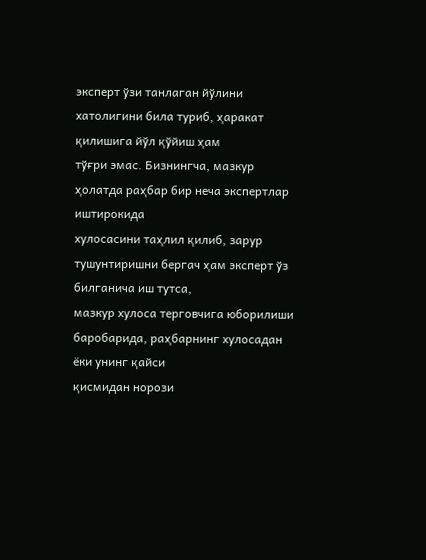эксперт ўзи танлаган йўлини хатолигини била туриб, ҳаракат қилишига йўл қўйиш ҳам
тўғри эмас. Бизнингча, мазкур ҳолатда раҳбар бир неча экспертлар иштирокида
хулосасини таҳлил қилиб, зарур тушунтиришни бергач ҳам эксперт ўз билганича иш тутса,
мазкур хулоса терговчига юборилиши баробарида, раҳбарнинг хулосадан ёки унинг қайси
қисмидан норози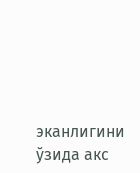эканлигини ўзида акс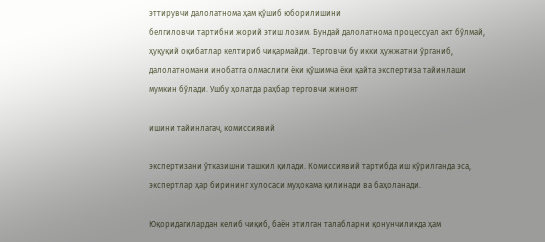эттирувчи далолатнома ҳам қўшиб юборилишини
белгиловчи тартибни жорий этиш лозим. Бундай далолатнома процессуал акт бўлмай,
ҳуқуқий оқибатлар келтириб чиқармайди. Терговчи бу икки ҳужжатни ўрганиб,
далолатномани инобатга олмаслиги ёки қўшимча ёки қайта экспертиза тайинлаши
мумкин бўлади. Ушбу ҳолатда раҳбар терговчи жиноят

ишини тайинлагач, комиссиявий

экспертизани ўтказишни ташкил қилади. Комиссиявий тартибда иш кўрилганда эса,
экспертлар ҳар бирининг хулосаси муҳокама қилинади ва баҳоланади.

Юқоридагилардан келиб чиқиб, баён этилган талабларни қонунчиликда ҳам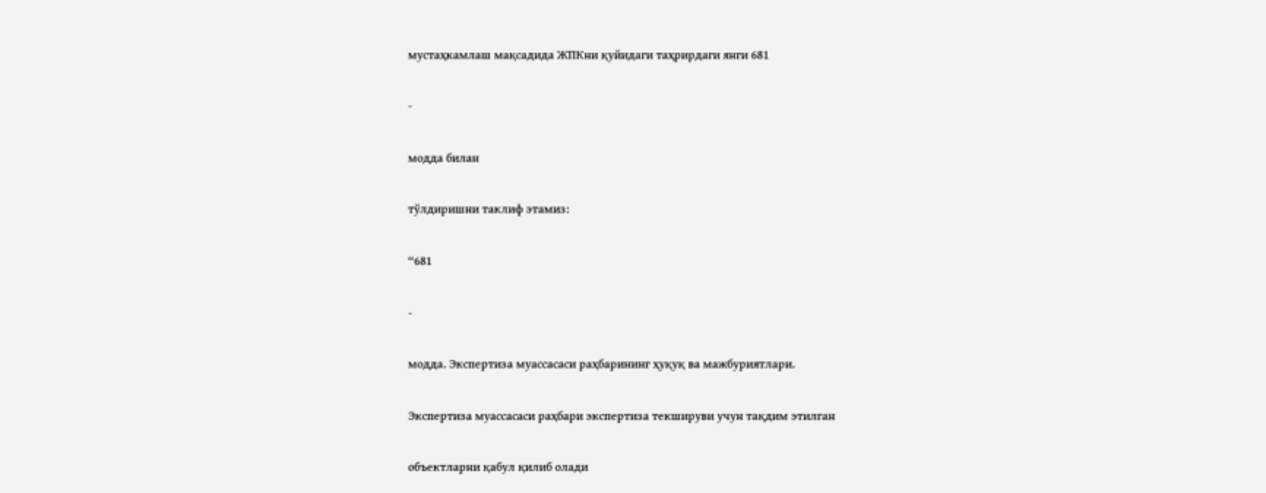мустаҳкамлаш мақсадида ЖПКни қуйидаги таҳрирдаги янги 681

-

модда билан

тўлдиришни таклиф этамиз:

“681

-

модда. Экспертиза муассасаси раҳбарининг ҳуқуқ ва мажбуриятлари.

Экспертиза муассасаси раҳбари экспертиза текшируви учун тақдим этилган

объектларни қабул қилиб олади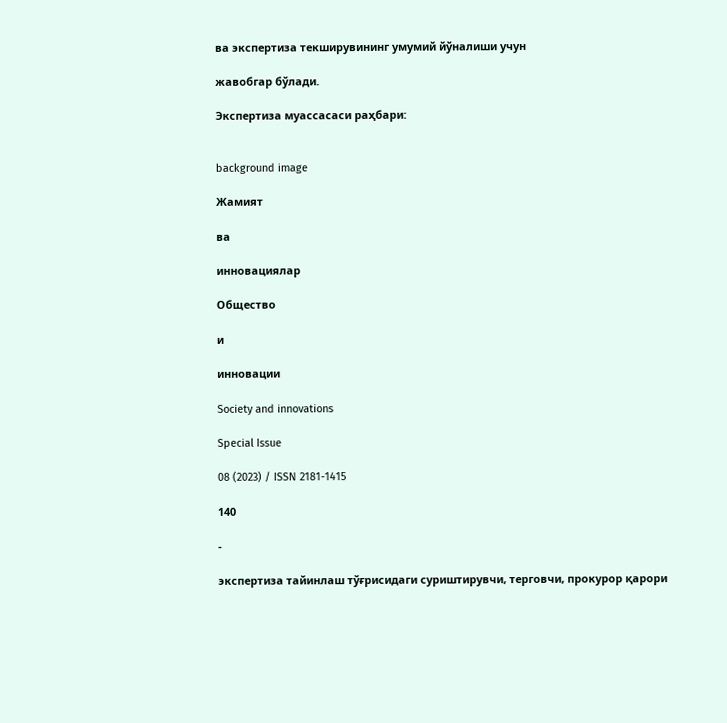ва экспертиза текширувининг умумий йўналиши учун

жавобгар бўлади.

Экспертиза муассасаси раҳбари:


background image

Жамият

ва

инновациялар

Общество

и

инновации

Society and innovations

Special Issue

08 (2023) / ISSN 2181-1415

140

-

экспертиза тайинлаш тўғрисидаги суриштирувчи, терговчи, прокурор қарори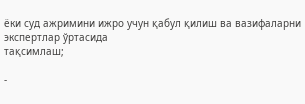ёки суд ажримини ижро учун қабул қилиш ва вазифаларни экспертлар ўртасида
тақсимлаш;

-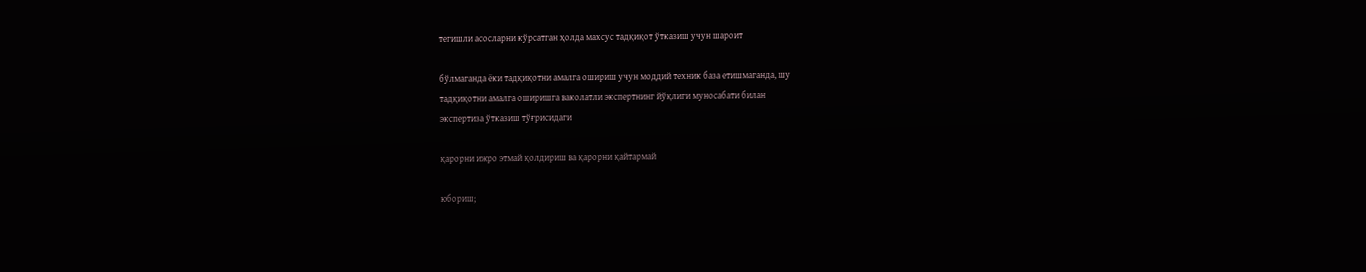тегишли асосларни кўрсатган ҳолда махсус тадқиқот ўтказиш учун шароит

бўлмаганда ёки тадқиқотни амалга ошириш учун моддий техник база етишмаганда, шу
тадқиқотни амалга оширишга ваколатли экспертнинг йўқлиги муносабати билан
экспертиза ўтказиш тўғрисидаги

қарорни ижро этмай қолдириш ва қарорни қайтармай

юбориш;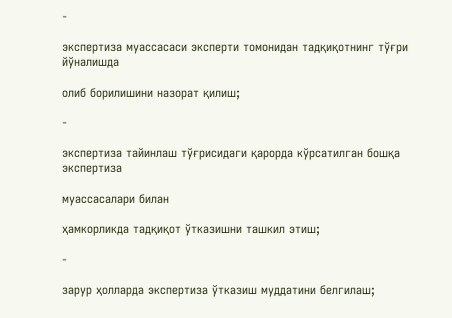-

экспертиза муассасаси эксперти томонидан тадқиқотнинг тўғри йўналишда

олиб борилишини назорат қилиш;

-

экспертиза тайинлаш тўғрисидаги қарорда кўрсатилган бошқа экспертиза

муассасалари билан

ҳамкорликда тадқиқот ўтказишни ташкил этиш;

-

зарур ҳолларда экспертиза ўтказиш муддатини белгилаш;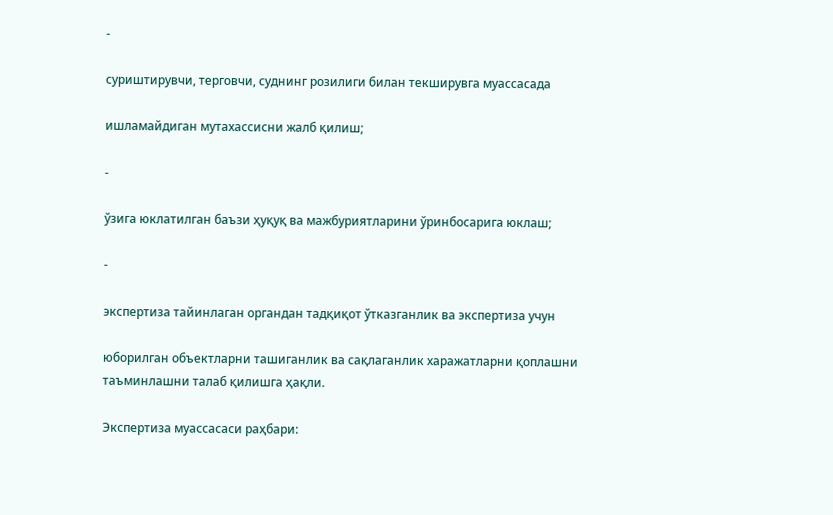-

суриштирувчи, терговчи, суднинг розилиги билан текширувга муассасада

ишламайдиган мутахассисни жалб қилиш;

-

ўзига юклатилган баъзи ҳуқуқ ва мажбуриятларини ўринбосарига юклаш;

-

экспертиза тайинлаган органдан тадқиқот ўтказганлик ва экспертиза учун

юборилган объектларни ташиганлик ва сақлаганлик харажатларни қоплашни
таъминлашни талаб қилишга ҳақли.

Экспертиза муассасаси раҳбари: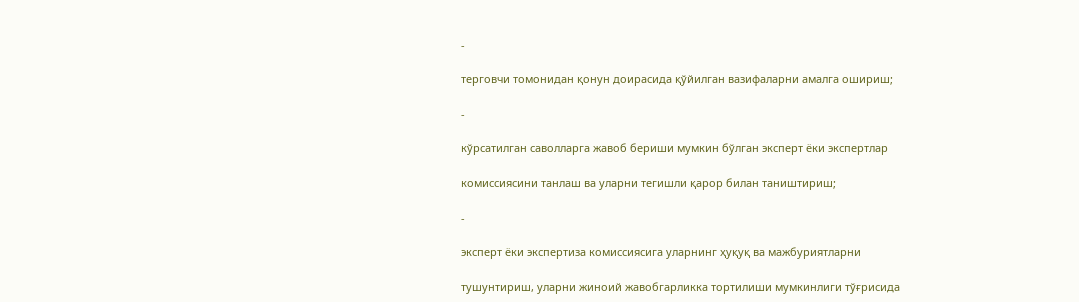-

терговчи томонидан қонун доирасида қўйилган вазифаларни амалга ошириш;

-

кўрсатилган саволларга жавоб бериши мумкин бўлган эксперт ёки экспертлар

комиссиясини танлаш ва уларни тегишли қарор билан таништириш;

-

эксперт ёки экспертиза комиссиясига уларнинг ҳуқуқ ва мажбуриятларни

тушунтириш, уларни жиноий жавобгарликка тортилиши мумкинлиги тўғрисида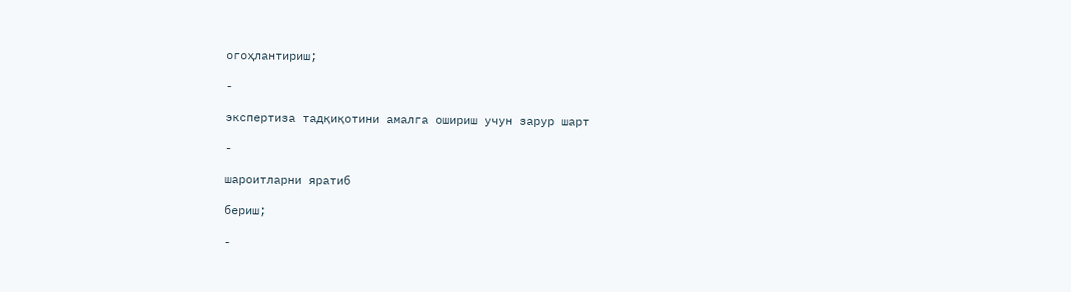огоҳлантириш;

-

экспертиза тадқиқотини амалга ошириш учун зарур шарт

-

шароитларни яратиб

бериш;

-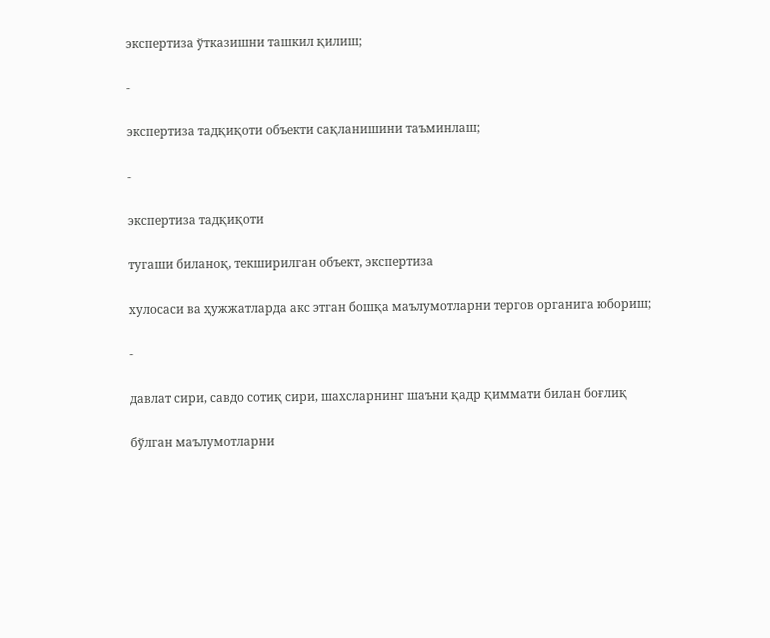экспертиза ўтказишни ташкил қилиш;

-

экспертиза тадқиқоти объекти сақланишини таъминлаш;

-

экспертиза тадқиқоти

тугаши биланоқ, текширилган объект, экспертиза

хулосаси ва ҳужжатларда акс этган бошқа маълумотларни тергов органига юбориш;

-

давлат сири, савдо сотиқ сири, шахсларнинг шаъни қадр қиммати билан боғлиқ

бўлган маълумотларни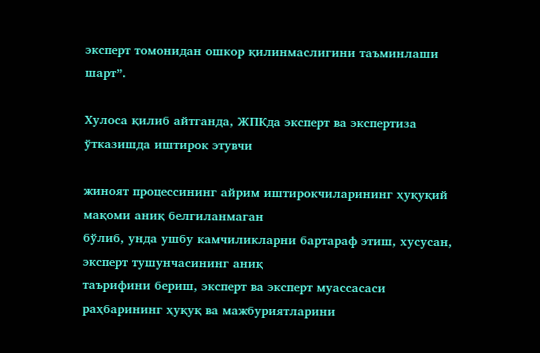эксперт томонидан ошкор қилинмаслигини таъминлаши шарт”.

Хулоса қилиб айтганда, ЖПКда эксперт ва экспертиза ўтказишда иштирок этувчи

жиноят процессининг айрим иштирокчиларининг ҳуқуқий мақоми аниқ белгиланмаган
бўлиб, унда ушбу камчиликларни бартараф этиш, хусусан, эксперт тушунчасининг аниқ
таърифини бериш, эксперт ва эксперт муассасаси раҳбарининг ҳуқуқ ва мажбуриятларини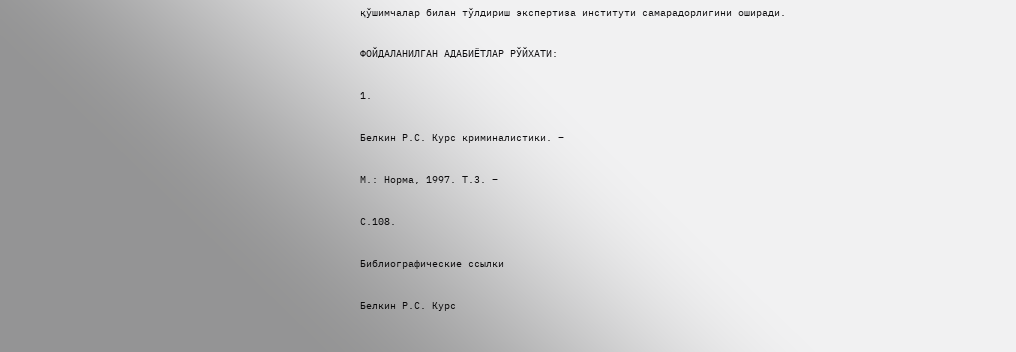қўшимчалар билан тўлдириш экспертиза институти самарадорлигини оширади.

ФОЙДАЛАНИЛГАН АДАБИЁТЛАР РЎЙХАТИ:

1.

Белкин Р.С. Курс криминалистики. –

М.: Норма, 1997. Т.3. –

С.108.

Библиографические ссылки

Белкин Р.С. Курс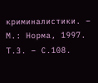криминалистики. – М.: Норма, 1997. Т.3. – С.108.